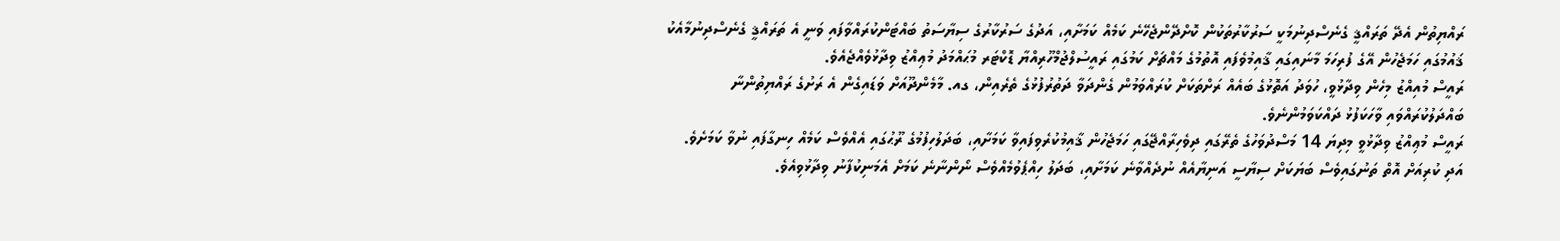ރައްޔިތުން އެދޭ ތަރައްޤީ ގެނެސްދިނުމަކީ ސަރުކާރުތަކުން ކޮށްދޭންޖެހޭނެ ކަމެއް ކަމަށާއި، އަދުގެ ސަރުކާރުގެ ސިޔާސަތު ބައްޓަންކުރައްވާފައި ވަނީ އެ ތަރައްޤީ ގެނެސްދިނުމާއެކު ޤައުމުގައި ހަމަޖެހުން އޭގެ ފުރިހަމަ މާނައިގައި ޤާއިމުވެފައި އޮތުމުގެ މައްޗަށް ކަމުގައި ރައީސުލްޖުމްހޫރިއްޔާ ޑޮކްޓަރ މުޙައްމަދު މުޢިއްޒު ވިދާޅުވެއްޖެއެވެ.
ރައީސް މުއިއްޒު މިހެން ވިދާޅުވީ، ހުވަދު އަތޮޅުގެ ބައެއް ރަށްތަކަށް ކުރައްވަމުން ގެންދަވާ ދަތުރުފުޅުގެ ތެރެއިން، ގއ. މާމެންދޫއަށް ވަޑައިގެން އެ ރަށުގެ ރައްޔިތުންނާ ބައްދަލުކުރައްވައި ވާހަކަފުޅު ދައްކަވަމުންނެވެ.
ރައީސް މުޢިއްޒު ވިދާޅުވީ މިދިޔަ 14 މަސްދުވަހުގެ ތެރޭގައި ދިވެހިރާއްޖޭގައި ހަމަޖެހުން ޤާއިމުކުރެވިފައިވާ ކަމަށާއި، ބަދަލުހިފުމުގެ ރޫޙުގައި އެއްވެސް ކަމެއް ހިނގާފައި ނުވާ ކަމަށެވެ. އަދި ކުރިއަށް އޮތް ތަނުގައިވެސް ބަޔަކަށް ސިޔާސީ އަނިޔާއެއް ނުދެއްވާނެ ކަމަށާއި، ބަދަލު ހިއްޕެވުމެއްވެސް ނޯންނާނެ ކަމަށް އެމަނިކުފާނު ވިދާޅުވިއެވެ.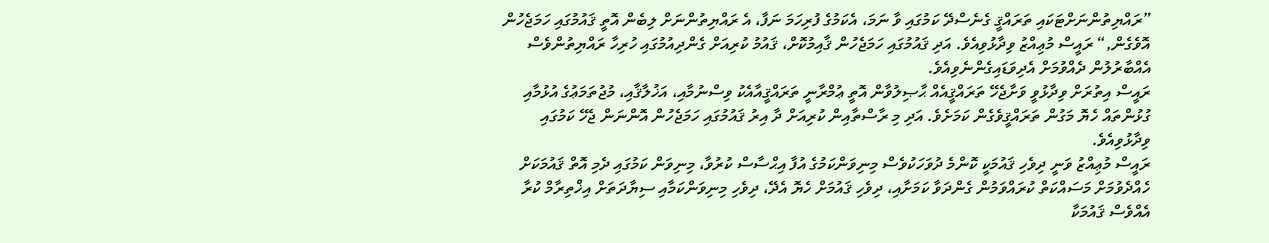”ރައްޔިތުންނަށްޓަކައި ތަރައްޤީ ގެނެސްދޭ ކަމުގައި ވާ ނަމަ، އެކަމުގެ ފުރިހަމަ ނަފާ، އެ ރައްޔިތުންނަށް ލިބެން އޮތީ ޤައުމުގައި ހަމަޖެހުން އޮވެގެން,“ ރައީސް މުޢިއްޒު ވިދާޅުވިއެވެ. އަދި ޤައުމުގައި ހަމަޖެހުން ޤާއިމުކޮށް، ޤައުމު ކުރިއަށް ގެންދިއުމުގައި ހުރިހާ ރައްޔިތުންވެސް އެއްބާރުލުން ދެއްވުމަށް އެދިވަޑައިގެންނެވިއެވެ.
ރައީސް އިތުރަށް ވިދާޅުވީ ވަށާޖެހޭ ތަރައްޤީއެއް ޙާޞިލުވާން އޮތީ ޢުމްރާނީ ތަރައްޤީއާއެކު ވިސްނުމާއި، އަޚުލާޤާއި، މުޖުތަމަޢުގެ އުޅުމާއި ގުޅުންތައް ހެޔޮ މަގުން ތަރައްޤީވެގެން ކަމަށެވެ. އަދި މި ރާސްތާއިން ކުރިއަށް ދާ އިރު ޤައުމުގައި ހަމަޖެހުން އޮންނަން ޖެހޭ ކަމުގައި ވިދާޅުވިއެވެ.
ރައީސް މުޢިއްޒު ވަނީ ދިވެހި ޤައުމަކީ ކޮންމެ ދުވަހަކުވެސް މިނިވަންކަމުގެ އުފާ އިޙްސާސް ކުރުވާ، މިނިވަން ކަމުގައި ދެމި އޮތް ޤައުމަކަށް ހެއްދެވުމަށް މަސައްކަތް ކުރައްވަމުން ގެންދަވާ ކަމަށާއި، ދިވެހި ޤައުމަށް ހެޔޮ އެދޭ، ދިވެހި މިނިވަންކަމާއި ސިޔާދަތަށް އިޚްތިރާމް ކުރާ އެއްވެސް ޤައުމަކާ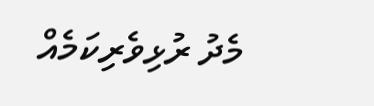މެދު ރުޅިވެރިކަމެއް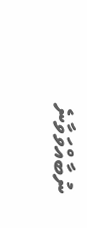ނުބާއްވަވާނެ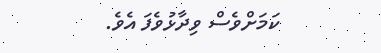ކަމަށްވެސް ވިދާޅުވެފަ އެވެ.